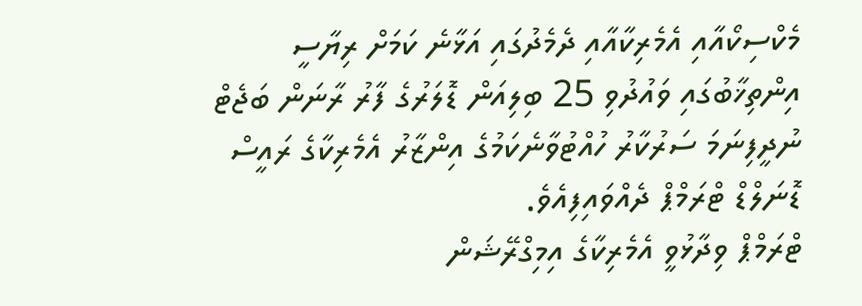މެކްސިކޯއާއި އެމެރިކާއާއި ދެމެދުގައި އަޅާނެ ކަމަށް ރިޔާސީ އިންތިޚާބުގައި ވައުދުވި 25 ބިލިއަން ޑޮލަރުގެ ފާރު ރާނަން ބަޖެޓް ނުދީފިނަމަ ސަރުކާރު ހުއްޓުވާނެކަމުގެ އިންޒާރު އެމެރިކާގެ ރައީސް ޑޮނަލްޑް ޓްރަމްޕް ދެއްވައިފިއެވެ.
ޓްރަމްޕް ވިދާޅުވީ އެމެރިކާގެ އިމިގްރޭޝަން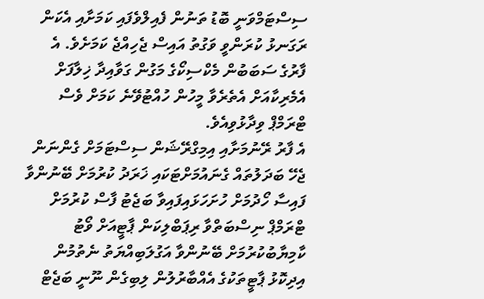ސިސްޓަމްވަނީ ބޮޑު ތަނުން ފެއިލްވެފައި ކަމަށާއި އެކަން ރަގަނޅު ކުރަންވީ ވަގުތު އައިސް ޖެހިއްޖެ ކަމަށެވެ. އެ ފާރުގެ ސަބަބުން މެކްސިކޯގެ މަގުން ގަވާއިދާ ޚިލާފަށް އެމެރިކާއަށް އެތެރެވާ މީހުން ހުއްޓުވޭނެ ކަމަށް ވެސް ޓްރަމްޕް ވިދާޅުވިއެވެ.
އެ ފާރު ރޭނުމަށާއި އިމިގްރޭޝަން ސިސްޓަމަށް ގެންނަން ޖެހޭ ބަދަލުތައް ގެނައުމަށްޓަކައި ޚަރަދު ކުރުމަށް ބޭނުންވާ ފައިސާ ހޯދުމަށް ހުށަހަޅައިފައިވާ ބަޖެޓު ފާސް ކުރުމަށް ޓްރަމްޕް ނިސްބަތްވާ ރިޕަބްލިކަން ޕާޓީއަށް ވޯޓު ކާމިޔާބުކުރުމަށް ބޭނުންވާ އަގުލަބިއްޔަތު ނެތުމުން އިދިކޮޅު ޕާޓީތަކުގެ އެއްބާރުލުން ލިބިގެން ނޫނީ ބަޖެޓް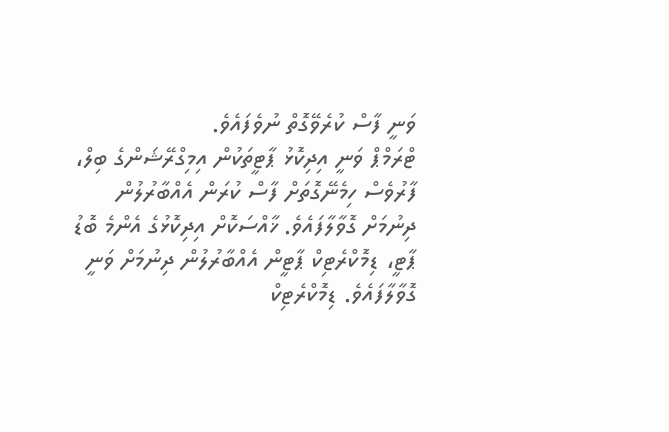ވަނީ ފާސް ކުރެވޭގޮތް ނުވެފައެވެ.
ޓްރަމްޕް ވަނީ އިދިކޮޅު ޕާޓީތަކުން އިމިގްރޭޝަންގެ ބިލް، ފާރުވެސް ހިމެނޭގޮތަށް ފާސް ކުރަން އެއްބާރުލުން ދިނުމަށް ގޮވާލާފައެވެ. ޚާއްސަކޮށް އިދިކޮޅުގެ އެންމެ ބޮޑު ޕާޓީ، ޑިމޮކްރެޓިކް ޕާޓީން އެއްބާރުލުން ދިނުމަށް ވަނީ ގޮވާލާފައެވެ. ޑިމޮކްރެޓިކް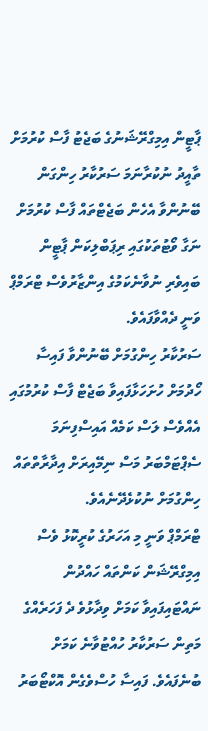ޕާޓީން އިމިގްރޭޝަނުގެ ބަޖެޓު ފާސް ކުރުމަށް ތާއީދު ނުކުރާނަމަ ސަރުކާރު ހިންގަން ބޭނުންވާ އެހެން ބަޖެޓްތައް ފާސް ކުރުމަށް ނަގާ ވޯޓުތަކުގައި ރިޕަބްލިކަން ޕާޓީން ބައިވެރި ނުވާނެކަމުގެ އިންޒާރުވެސް ޓްރަމްޕް ވަނީ ދެއްވާފައެވެ.
ސަރުކާރު ހިންގުމަށް ބޭނުންވާ ފައިސާ ހޯދުމަށް ހުށަހަޅާފައިވާ ބަޖެޓް ފާސް ކުރުމުގައި އެއްވެސް ލަސް ކަމެއް އައިސްފިނަމަ ސެޕްޓަމްބަރު މަސް ނިމޭއިރަށް އިދާރާތްތައް ހިންގުމަށް ނުކުޅެދޭނެއެވެ.
ޓްރަމްޕް ވަނީ މި އަހަރުގެ ކުރީކޮޅު ވެސް އިމިގްރޭޝަން ކަންތައް ހައްދުން ނައްޓައިފައިވާ ކަމަށް ވިދާޅުވެ ދެ ފަހަރެއްގެ މަތިން ސަރުކާރު ހުއްޓުވާނެ ކަމަށް ބުނެފައެވެ. ފައިސާ ހުސްވެގެން އޮކްޓޯބަރު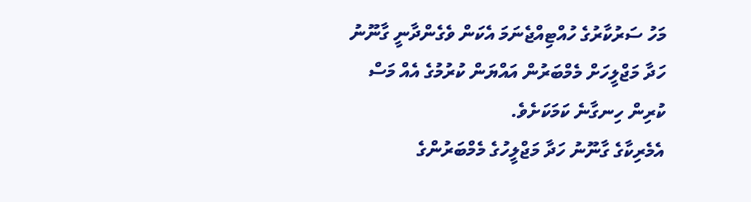މަހު ސަރުކާރުގެ ހުއްޓިއްޖެނަމަ އެކަން ވެގެންދާނީ ގާނޫނު ހަދާ މަޖްލީހަށް މެމްބަރުން އައްޔަން ކުރުމުގެ އެއް މަސް ކުރިން ހިނގާނެ ކަމަކަށެވެ.
އެމެރިކާގެ ގާނޫނު ހަދާ މަޖްލީހުގެ މެމްބަރުންގެ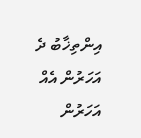އިންތިޚާބު ދެ އަހަރުން އެއް އަހަރުން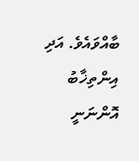ބާއްވައެވެ. އަދި އިންތިޚާބު އޮންނަނީ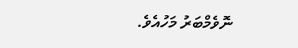ނޮވެމްބަރު މަހުއެވެ.